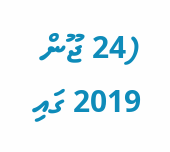(24 ޖޫން 2019 ގައި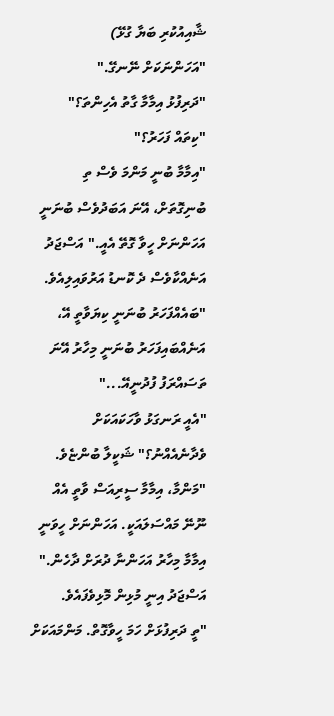ޝާއިއުކުރި ބަޔާ ގުޅޭ)
"އަހަންނަކަށް ނޭނގޭ."
"ދަރިފުޅު އިމާމާ ގާތު އެހިންތަ؟"
"ކިތައް ފަހަރު؟"
"އިމާމާ ބުނީ މަންމަ ވެސް ތި ބުނިގޮތަށް، އޭނަ އަބަދުވެސް ބުނަނީ އަހަންނަށް ހީވާ ގޮތޭ އެއީ." އަސްޖަދު އަނެއްކާވެސް ދެ ކޮނޑު އަރުވައިލިއެވެ.
"ބައެއްފަހަރު ބުނަނީ ކިޔަވާތީ އޭ، އަނެއްބައިފަހަރު ބުނަނީ މިހާރު އޭނަ ތަސައްރަފު ފުދުނީއޭ..."
"އެއީ ރަނގަޅު ވާހަކައަކަށް ވެދާނެއެއްނު؟" ޝަކީލާ ބުންޏެވެ.
"މަންމާ، އިމާމާ ސީރިއަސް ވާތީ އެއް ނޫނޭ މައްސަލައަކީ. އަހަންނަށް ހީވަނީ އިމާމާ މިހާރު އަހަންނާ ދުރަށް ދާހެން." އަސްޖަދު އިނީ މުޅިން މޮޅިވެފައެވެ.
"ތީ ދަރިފުޅަށް ހަމަ ހީވާގޮތް. މަންމައަކަށް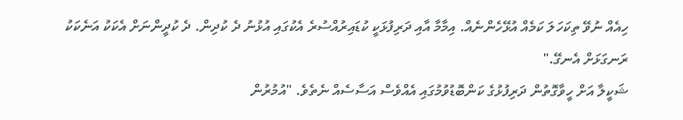ހިއެއް ނުވޭ ތިކަހަލަ ކަމެއް އުޅޭހެންނެއް. އިމާމާ އާއި ދަރިފުޅަކީ ކުޑައިރުއްސުރެ އެކުގައި އުޅުނު ދެ ކުދިން. ދެ ކުދީންނަށް އެކަކު އަނެކަކު ރަނގަޅަށް އެނގޭ."
ޝަކީލާ އަށް ހީވާގޮތުން ދަރިފުޅުގެ ކަންބޮޑުވުމުގައި އެއްވެސް އަސާސެއް ނެތެވެ. "އުމުރުން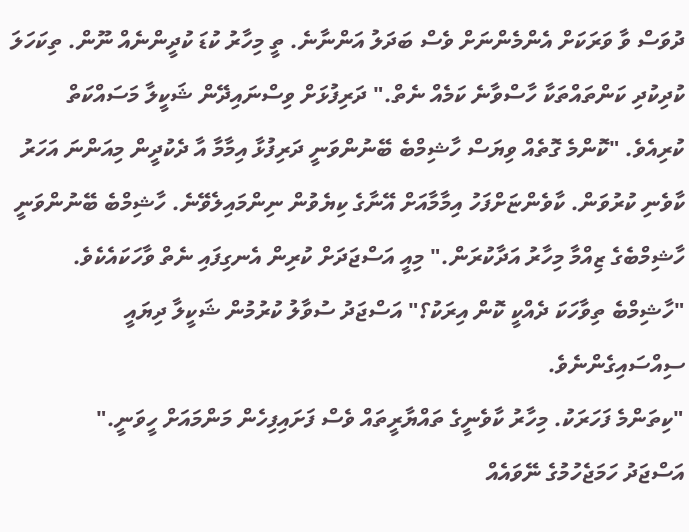ދުވަސް ވާ ވަރަކަށް އެންމެންނަށް ވެސް ބަދަލު އަންނާނެ. ތީ މިހާރު ކުޑަ ކުދީންނެއް ނޫން. ތިކަހަލަ ކުދިކުދި ކަންތައްތަކާ ހާސްވާނެ ކަމެއް ނެތް." ދަރިފުޅަށް ވިސްނައިދޭން ޝަކީލާ މަސައްކަތް ކުރިއެވެ. "ކޮންމެ ގޮތެއް ވިޔަސް ހާޝިމްބެ ބޭނުންވަނީ ދަރިފުޅާ އިމާމާ އާ ދެކުދީން މިއަންނަ އަހަރު ކާވެނި ކުރުވަން. ކާވެންޏަށްފަހު އިމާމާއަށް އޭނާގެ ކިޔެވުން ނިންމައިލެވޭނެ. ހާޝިމްބެ ބޭނުންވަނީ ހާޝިމްބެގެ ޒިއްމާ މިހާރު އަދާކުރަން." މިއީ އަސްޖަދަށް ކުރިން އެނގިފައި ނެތް ވާހަކައެކެވެ.
"ހާޝިމްބެ ތިވާހަކަ ދެއްކީ ކޮން އިރަކު؟" އަސްޖަދު ސުވާލު ކުރުމުން ޝަކީލާ ދިޔައީ ސިއްސައިގެންނެވެ.
"ކިތަންމެ ފަހަރަކު. މިހާރު ކާވެނީގެ ތައްޔާރީތައް ވެސް ފަށައިފިހެން މަންމައަށް ހީވަނީ."
އަސްޖަދު ހަމަޖެހުމުގެ ނޭވައެއް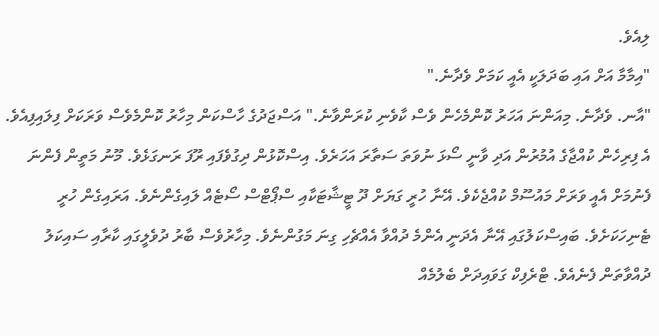ލިއެވެ.
"އިމާމާ އަށް އައި ބަދަލަކީ އެއީ ކަމަށް ވެދާނެ."
"އާނ. ވެދާނެ. މިއަންނަ އަހަރު ކޮންމެހެން ވެސް ކާވެނި ކުރަންވާނެ." އަސްޖަދުގެ ހާސްކަން މިހާރު ކޮންމެވެސް ވަރަކަށް ފިލައިފިއެވެ.
އެ ފިރިހެން ކުއްޖާގެ އުމުރުން އަދި ވާނީ ސޯޅަ ނުވަތަ ސަތާރަ އަހަރެވެ. އިސްކޮޅުން ދިގުވެފައި ރޫފަ ރަނގަޅެވެ. މޫނު މަތީން ފެންނަ ފެނުމަށް އެއީ ވަރަށް މައުސޫމް ކުއްޖެކެވެ. އޭނާ ހުރީ ގަޔަށް ދޫ ޓީޝާޓަކާއި ސްޕޯޓްސް ސޯޓެއް ލައިގެންނެވެ. އަރައިގެން ހުރީ ޓެނިހަކަށެވެ. ބައިސްކަލުގައި އޭނާ އެދަނީ އެންމެ ދުއްވާ އެއްޗެހި ގިނަ މަގުންނެވެ. މިހާރުވެސް ބާރު ދުވެލީގައި ކާރާއި ސައިކަލު ދުއްވާތަން ފެނެއެވެ. ޓްރެފިކް ގަވައިދަށް ބެލުމެއް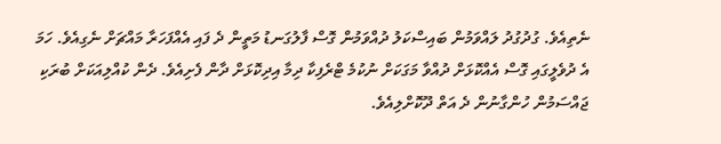ނެތިއެވެ. ގުދުގުދު ލައްވަމުން ބައިސްކަލު ދުއްވަމުން ގޮސް ފާލުގަނޑު މަތީން ދެ ފައި އެއްފަހަރާ މައްޗަށް ނެގިއެވެ. ހަމަ އެ ދުވެލީގައި ގޮސް އެއްކޮޅަށް ދުއްވާ މަގަކަށް ނުކުމެ ޓްރެފިކާ ދިމާ އިދިކޮޅަށް ދާން ފެށިއެވެ. ދެން ކުއްލިއަކަށް ބުރަކި ޖައްސަމުން ހުންގާނުން ދެ އަތް ދޫކޮށްލިއެވެ.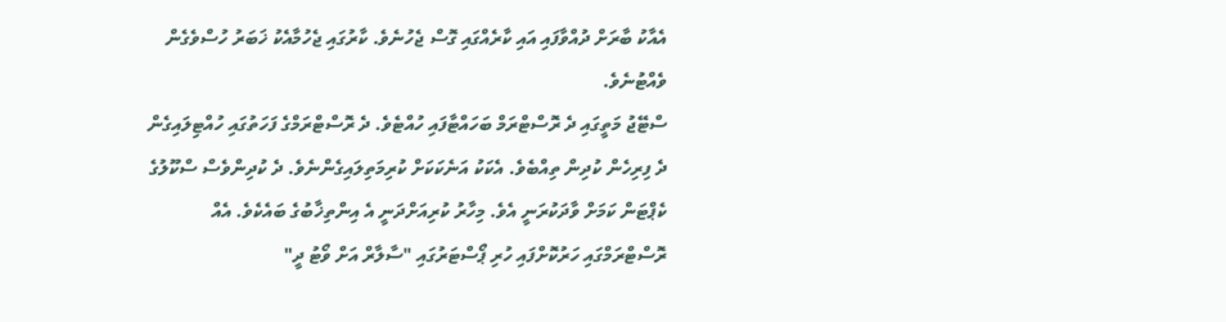އެއާކު ބާރަށް ދުއްވާފައި އައި ކާރެއްގައި ގޮސް ޖެހުނެވެ. ކާރުގައި ޖެހުމާއެކު ޚަބަރު ހުސްވެގެން ވެއްޓުނެވެ.
ސްޓޭޖު މަތީގައި ދެ ރޮސްޓްރަމް ބަހައްޓާފައި ހުއްޓެވެ. ދެ ރޮސްޓްރަމްގެ ފަހަތުގައި ހުއްޓިލައިގެން ދެ ފިރިހެން ކުދިން ތިއްބެވެ. އެކަކު އަނެކަކަށް ކުރިމަތިލައިގެންނެވެ. ދެ ކުދިންވެސް ސްކޫލުގެ ކެޕްޓަން ކަމަށް ވާދަކުރަނީ އެވެ. މިހާރު ކުރިއަށްދަނީ އެ އިންތިޚާބުގެ ބައެކެވެ. އެއް ރޮސްޓްރަމްގައި ހަރުކޮށްފައި ހުރި ޕޯސްޓަރުގައި "ސާލާރް އަށް ވޯޓު ދީ"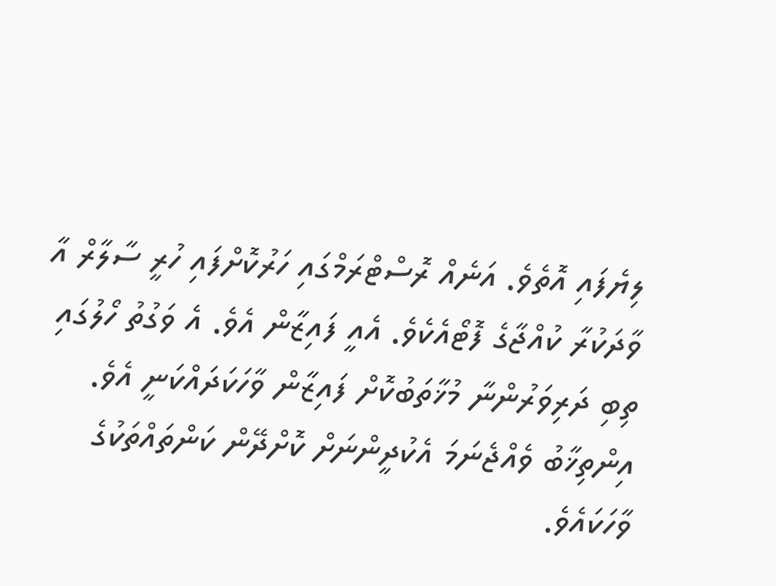ލިޔެފައި އޮތެވެ. އަނެއް ރޮސްޓްރަމްގައި ހަރުކޮށްފައި ހުރީ ސާލާރް އާ ވާދަކުރާ ކުއްޖާގެ ފޮޓޯއެކެވެ. އެއީ ފައިޒާން އެވެ. އެ ވަގުތު ހޯލުގައި ތިބި ދަރިވަރުންނާ މުޚާތަބުކޮށް ފައިޒާން ވާހަކަދައްކަނީ އެވެ. އިންތިޚާބު ވެއްޖެނަމަ އެކުދީންނަށް ކޮށްދޭން ކަންތައްތަކުގެ ވާހަކައެވެ.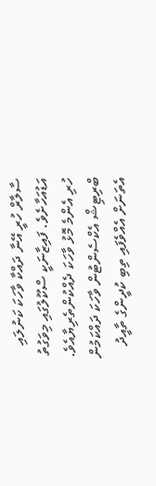ސާލާރް ހުރީ އޭނާ ދައްކާ ވާހަކަ ކަނުލައި އަޑުއަހާށެވެ. ފައިޒާނަކީ ސްކޫލުގައި މިވަގުތު ހުރި އެންމެ މޮޅު ވާހަކަ ދެއްކުންތެރިޔާއެވެ. ބްރިޓިޝް އެކްސެންޓުން ވާހަކަ ދައްކަމުން އެތަނަށް އެއްވެފައި ތިބި ކުދީންގެ ތާއީދު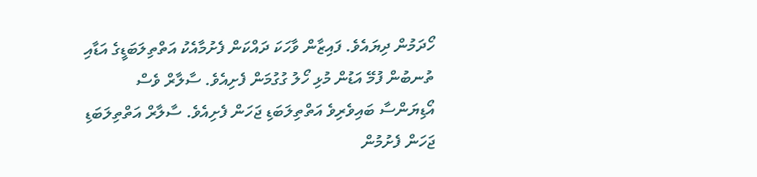ހޯދަމުން ދިޔައެވެ. ފައިޒާން ވާހަކަ ދައްކަން ފެށުމާއެކު އަތްތިލަބަޑީގެ އަޑާއި ތުނބުން ފުމޭ އަޑުން މުޅި ހޯލު ގުގުމަން ފެށިއެވެ. ސާލާރް ވެސް އޯޑިޔަންސާ ބައިވެރިވެ އަތްތިލަބަޑި ޖަހަން ފެށިއެވެ. ސާލާރް އަތްތިލަބަޑި ޖަހަން ފެށުމުން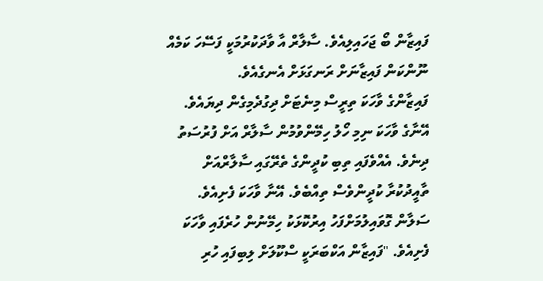ފައިޒާން ބޯ ޖަހައިލިއެވެ. ސާލާރް އާ ވާދަކުރުމަކީ ފަސޭހަ ކަމެއް ނޫންކަން ފައިޒާނަށް ރަނގަޅަށް އެނގެއެވެ.
ފައިޒާންގެ ވާހަކަ ތިރީސް މިނެޓަށް ދިގުދެމިގެން ދިޔައެވެ. އޭނާގެ ވާހަކަ ނިމި ހޯލު ހިމޭންވުމުން ސާލާރް އަށް ފުރުސަތު ދިނެވެ. އެއްވެފައި ތިބި ކުދީންގެ ތެރޭގައި ސާލާރްއަށް ތާއީދުކުރާ ކުދީންވެސް ތިއްބެވެ. އޭނާ ވާހަކަ ފެށިއެވެ. ސަލާން ގޮވައިލުމަށްފަހު އިރުކޮޅަކު ހިމޭނުން ހުރެފައި ވާހަކަ ފެށިއެވެ. "ފައިޒާން އަކްބަރަކީ ސްކޫލަށް ލިބިފައި ހުރި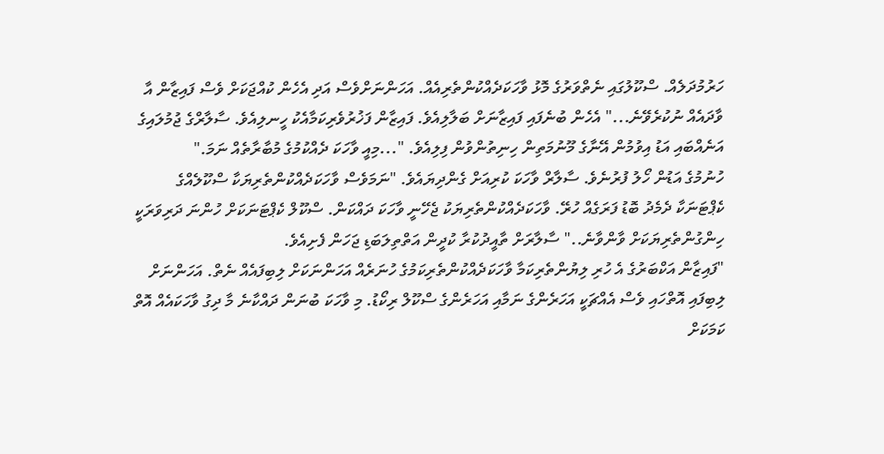ހަރުމުދަލެއް. ސްކޫލުގައި ނެތްވަރުގެ މޮޅު ވާހަކަދެއްކުންތެރިއެއް. އަހަންނަށްވެސް އަދި އެހެން ކުއްޖަކަށް ވެސް ފައިޒާން އާ ވާދައެއް ނުކުރެވޭނެ..." އެހެން ބުނެފައި ފައިޒާނަށް ބަލާލިއެވެ. ފައިޒާން ފަޚުރުވެރިކަމާއެކު ހީނލިއެވެ. ސާލާރްގެ ޖުމުލައިގެ އަނެއްބައި އަޑު އިވުމުން އޭނާގެ މޫނުމަތިން ހިނިތުންވުން ފިލިއެވެ. "...މިއީ ވާހަކަ ދެއްކުމުގެ މުބާރާތެއް ނަމަ."
ހުނުމުގެ އަޑުން ހޯލު ފުރުނެވެ. ސާލާރް ވާހަކަ ކުރިއަށް ގެންދިޔައެވެ. "ނަމަވެސް ވާހަކަދެއްކުންތެރިޔަކާ ސްކޫލެއްގެ ކެޕްޓަނަކާ ދެމެދު ބޮޑު ފަރަގެއް ހުރޭ. ވާހަކަދެއްކުންތެރިޔަކު ޖެހޭނީ ވާހަކަ ދައްކަން. ސްކޫލް ކެޕްޓަނަކަށް ހުންނަ ދަރިވަރަކީ ހިންގުންތެރިޔަކަށް ވާންވާނެ.." ސާލާރަށް ތާއީދުކުރާ ކުދީން އަތްތިލަބަޑި ޖަހަން ފެށިއެވެ.
"ފައިޒާން އަކްބަރުގެ އެ ހުރި ލިޔުންތެރިކަމާ ވާހަކަދެއްކުންތެރިކަމުގެ ހުނަރެއް އަހަންނަކަށް ލިބިފައެއް ނެތް. އަހަންނަށް ލިބިފައި އޮތްހައި ވެސް އެއްޗަކީ އަހަރެންގެ ނަމާއި އަހަރެންގެ ސްކޫލް ރިކޯޑު. މި ވާހަކަ ބުނަން ދައްކާނެ މާ ދިގު ވާހަކައެއް އޮތް ކަމަކަށް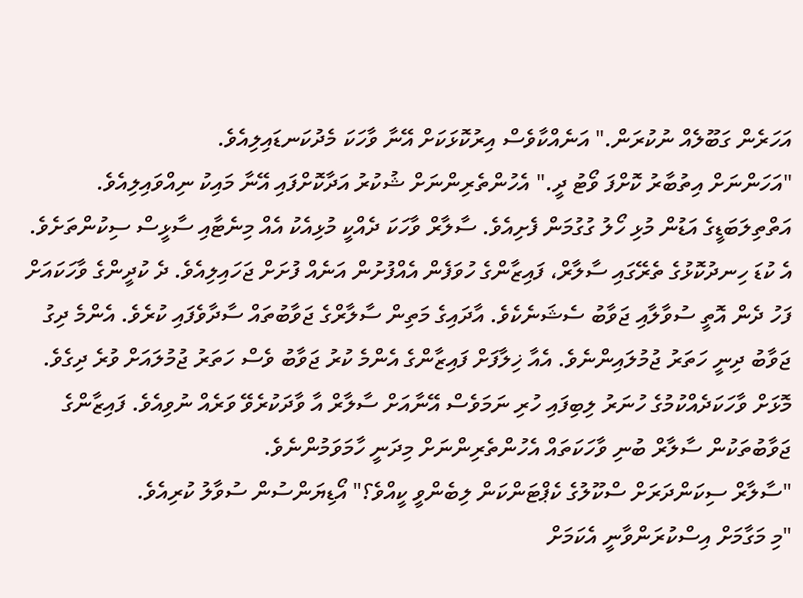އަހަރެން ގަބޫލެއް ނުކުރަން." އަނެއްކާވެސް އިރުކޮޅަކަށް އޭނާ ވާހަކަ މެދުކަނޑައިލިއެވެ.
"އަހަންނަށް އިތުބާރު ކޮށްފަ ވޯޓު ދީ." އެހުންތެރިންނަށް ޝުކުރު އަދާކޮށްފައި އޭނާ މައިކު ނިއްވައިލިއެވެ. އަތްތިލަބަޑީގެ އަޑުން މުޅި ހޯލު ގުގުމަން ފެށިއެވެ. ސާލާރް ވާހަކަ ދެއްކީ މުޅިއެކު އެއް މިނެޓާއި ސާޅީސް ސިކުންތަށެވެ. އެ ކުޑަ ހިނދުކޮޅުގެ ތެރޭގައި ސާލާރް، ފައިޒާންގެ ހުވަފެން އެއްފުށުން އަނެއް ފުށަށް ޖަހައިލިއެވެ. ދެ ކުދީންގެ ވާހަކައަށް ފަހު ދެން އޮތީ ސުވާލާއި ޖަވާބު ސެޝަނެކެވެ. އާދައިގެ މަތިން ސާލާރްގެ ޖަވާބުތައް ސާދާވެފައި ކުރެވެ. އެންމެ ދިގު ޖަވާބު ދިނީ ހަތަރު ޖުމުލައިންނެވެ. އެއާ ޚިލާފަށް ފައިޒާންގެ އެންމެ ކުރު ޖަވާބު ވެސް ހަތަރު ޖުމުލައަށް ވުރެ ދިގެވެ. މޮޅަށް ވާހަކަދެއްކުމުގެ ހުނަރު ލިބިފައި ހުރި ނަމަވެސް އޭނާއަށް ސާލާރް އާ ވާދަކުރެވޭ ވަރެއް ނުވިއެވެ. ފައިޒާންގެ ޖަވާބުތަކުން ސާލާރް ބުނި ވާހަކަތައް އެހުންތެރިންނަށް މިދަނީ ހާމަވަމުންނެވެ.
"ސާލާރް ސިކަންދަރަށް ސްކޫލުގެ ކެޕްޓަންކަން ލިބެންވީ ކީއްވެ؟" އޯޑިޔަންސުން ސުވާލު ކުރިއެވެ.
"މި މަގާމަށް އިސްކުރަންވާނީ އެކަމަށް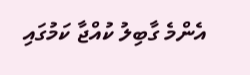އެންމެ ގާބިލު ކުއްޖާ ކަމުގައި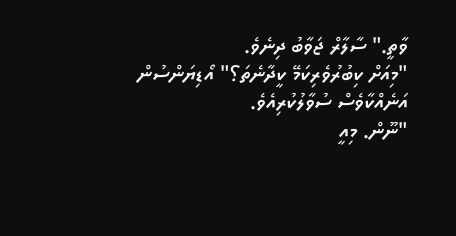ވާތީ." ސާލާރް ޖަވާބު ދިނެވެ.
"މިއަށް ކިބުރުވެރިކަމޭ ކީދާނެތަ؟" އޯޑިޔަންސުން އަނެއްކާވެސް ސުވާލުކުރިއެވެ.
"ނޫން. މިއީ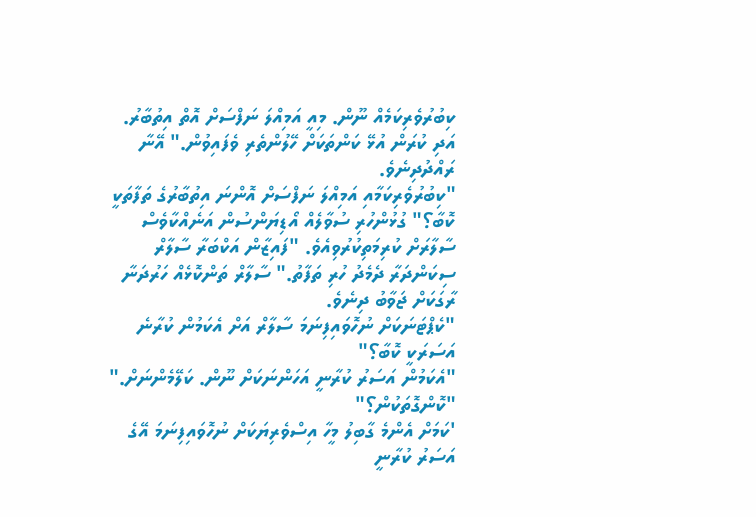ކިބުރުވެރިކަމެއް ނޫން. މިއީ އަމިއްލަ ނަފްސަށް އޮތް އިތުބާރު. އަދި ކުރަން އުޅޭ ކަންތަކަށް ހޭލުންތެރި ވެފައިވުން." އޭނާ ރައްދުދިނެވެ.
"ކިބުރުވެރިކަމާއި އަމިއްލަ ނަފްސަށް އޮންނަ އިތުބާރުގެ ތަފާތަކީ ކޮބާ؟" ގުޅުންހުރި ސުވާލެއް އޯޑިޔަންސުން އަނެއްކާވެސް ސާލާރަށް ކުރިމަތިކުރުވިއެވެ. "ފައިޒާން އަކްބަރާ ސާލާރް ސިކަންދަރާ ދެމެދު ހުރި ތަފާތު." ސާލާރް ތަންކޮޅެއް ހަރުދަނާ ރާގަކަށް ޖަވާބު ދިނެވެ.
"ކެޕްޓަނަކަށް ނުހޮވައިފިނަމަ ސާލާރް އަށް އެކަމުން ކުރާނެ އަސަރަކީ ކޮބާ؟"
"އެކަމުން އަސަރު ކުރާނީ އަހަންނަކަށް ނޫން. ކަލޭމެންނަށް."
"ކޮންގޮތަކުން؟"
'ކަމަށް އެންމެ ގާބިލު މީހާ އިސްވެރިޔަކަށް ނުހޮވައިފިނަމަ އޭގެ އަސަރު ކުރާނީ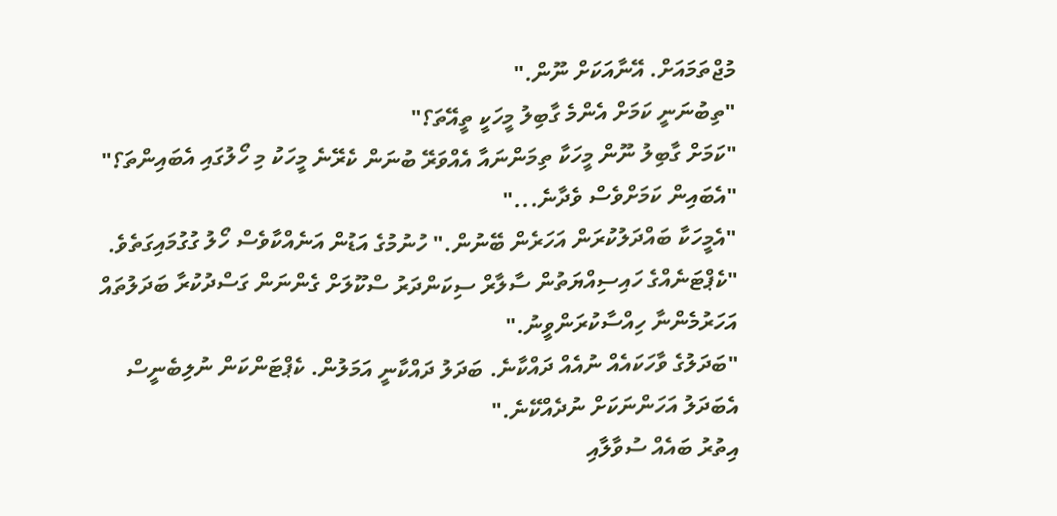މުޖްތަމައަށް. އޭނާއަކަށް ނޫން."
"ތިބުނަނީ ކަމަށް އެންމެ ގާބިލު މީހަކީ ތީއޭތަ؟"
"ކަމަށް ގާބިލު ނޫން މީހަކާ ތިމަންނައާ އެއްވަރޭ ބުނަން ކެރޭނެ މީހަކު މި ހޯލުގައި އެބައިންތަ؟"
"އެބައިން ކަމަށްވެސް ވެދާނެ..."
"އެމީހަކާ ބައްދަލުކުރަން އަހަރެން ބޭނުން." ހުނުމުގެ އަޑުން އަނެއްކާވެސް ހޯލު ގުގުމައިގަތެވެ.
"ކެޕްޓަނެއްގެ ހައިސިއްޔަތުން ސާލާރް ސިކަންދަރު ސްކޫލަށް ގެންނަން ގަސްދުކުރާ ބަދަލުތައް އަހަރުމެންނާ ހިއްސާކުރަންވީނު."
"ބަދަލުގެ ވާހަކައެއް ނުއެއް ދައްކާނެ. ބަދަލު ދައްކާނީ އަމަލުން. ކެޕްޓަންކަން ނުލިބެނީސް އެބަދަލު އަހަންނަކަށް ނުދެއްކޭނެ."
އިތުރު ބައެއް ސުވާލާއި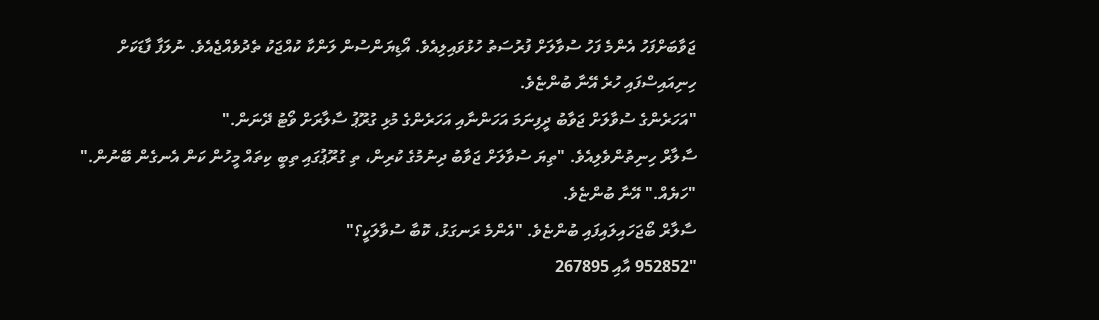ޖަވާބަށްފަހު އެންމެ ފަހު ސުވާލަށް ފުރުސަތު ހުޅުވައިލިއެވެ. އޯޑިޔަންސުން ލަންކާ ކުއްޖަކު ތެދުވެއްޖެއެވެ. ނުލަފާ ފާޑަކަށް ހިނިއައިސްފައި ހުރެ އޭނާ ބުންޏެވެ.
"އަހަރެންގެ ސުވާލަށް ޖަވާބު ދީފިނަމަ އަހަންނާއި އަހަރެންގެ މުޅި ގުރޫޕު ސާލާރަށް ވޯޓު ދޭނަން."
ސާލާރް ހިނިތުންވެލިއެވެ. "ތިޔަ ސުވާލަށް ޖަވާބު ދިނުމުގެ ކުރިން، ތި ގުރޫޕުގައި ތިބީ ކިތައް މީހުން ކަން އެނގެން ބޭނުން."
"ހަޔެއް." އޭނާ ބުންޏެވެ.
ސާލާރް ބޯޖަހައިލައިފައި ބުންޏެވެ. "އެންމެ ރަނގަޅު، ކޮބާ ސުވާލަކީ؟"
"952852 އާއި 267895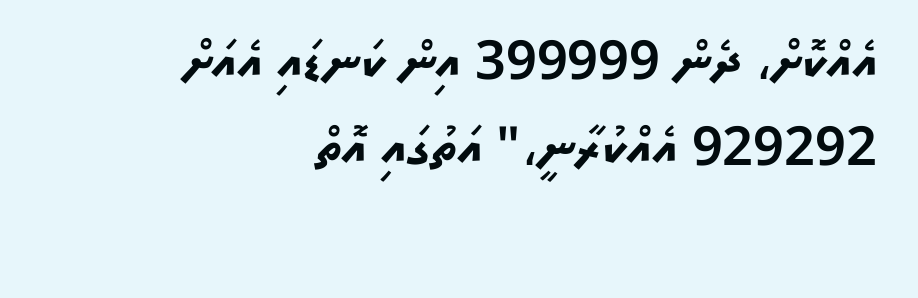އެއްކޮށް، ދެން 399999 އިން ކަނޑައި އެއަށް 929292 އެއްކުރާނީ،" އަތުގައި އޮތް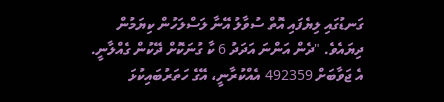ގަނޑުގައި ލިޔެފައި އޮތް ސުވާލު އޭނާ ލަސްލަހުން ކިޔަމުން ދިޔައެވެ. "ދެން އަންނަ އަދަދު 6 ކާ ގުނަކޮށް ދޭކުން ގެއްލާނީ. އެ ޖަވާބަށް 492359 އެއްކުރާނީ، އޭގެ ހަތަރުބައިކުޅަ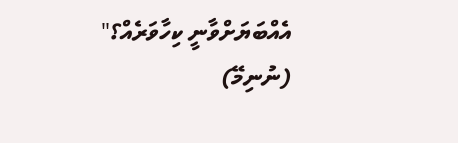އެއްބަޔަށްވާނީ ކިހާވަރެއް؟"
(ނުނިމޭ)